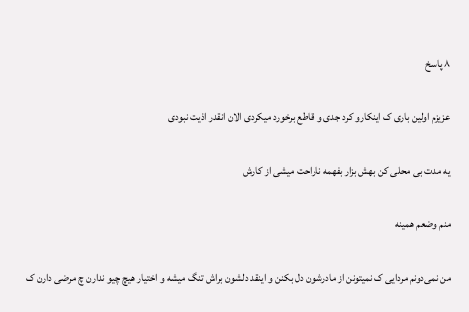۸ پاسخ

عزیزم اولین باری ک اینکارو کرد جدی و قاطع برخورد میکردی الان انقدر اذیت نبودی

یه مدت بی محلی کن بهش بزار بفهمه ناراحت میشی از کارش

منم وضعم همینه

من نمی‌دونم مردایی ک نمیتونن از مادرشون دل بکنن و اینقد دلشون براش تنگ میشه و اختیار هیچ چیو ندارن چ مرضی دارن ک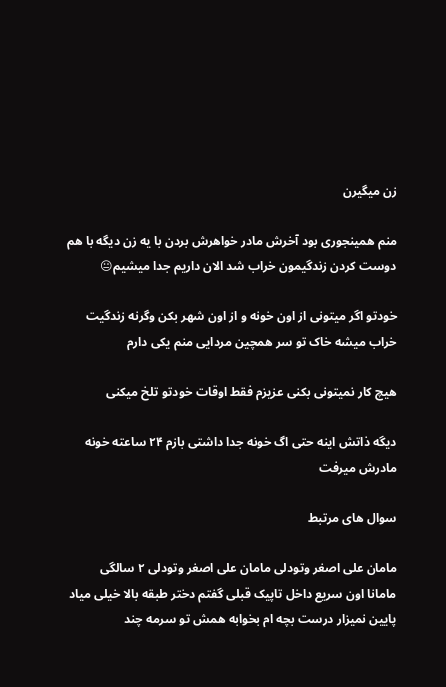زن میگیرن

منم همینجوری بود آخرش مادر خواهرش بردن با یه زن دیگه با هم دوست کردن زندگیمون خراب شد الان داریم جدا میشیم😐

خودتو اگر میتونی از اون خونه و از اون شهر بکن وگرنه زندگیت خراب میشه خاک تو سر همچین مردایی منم یکی دارم

هیچ کار نمیتونی بکنی عزیزم فقط اوقات خودتو تلخ میکنی

دیگه ذاتش اینه حتی اگ خونه جدا داشتی بازم ۲۴ ساعته خونه مادرش میرفت

سوال های مرتبط

مامان علی اصغر وتودلی مامان علی اصغر وتودلی ۲ سالگی
مامانا اون سریع داخل تاپیک قبلی گفتم دختر طبقه بالا خیلی میاد پایین نمیزار درست بچه ام بخوابه همش تو سرمه چند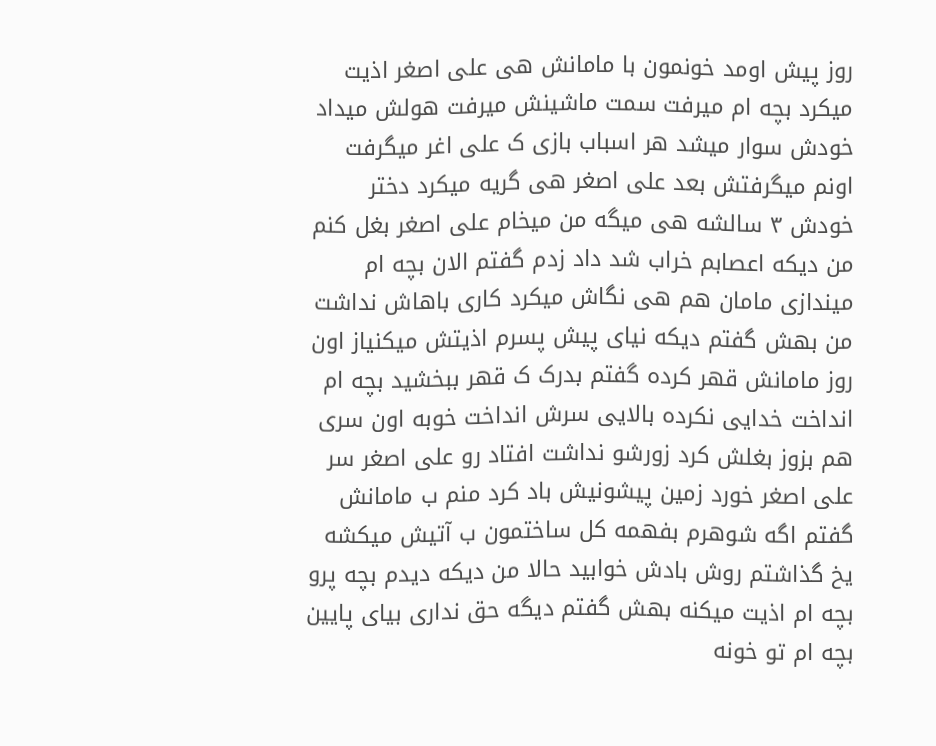روز پیش اومد خونمون با مامانش هی علی اصغر اذیت میکرد بچه ام میرفت سمت ماشینش میرفت هولش میداد خودش سوار میشد هر اسباب بازی ک علی اغر میگرفت اونم میگرفتش بعد علی اصغر هی گریه میکرد دختر خودش ۳ سالشه هی میگه من میخام علی اصغر بغل کنم من دیکه اعصابم خراب شد داد زدم گفتم الان بچه ام میندازی مامان هم هی نگاش میکرد کاری باهاش نداشت من بهش گفتم دیکه نیای پیش پسرم اذیتش میکنیاز اون روز مامانش قهر کرده گفتم بدرک ک قهر ببخشید بچه ام انداخت خدایی نکرده بالایی سرش انداخت خوبه اون سری هم بزوز بغلش کرد زورشو نداشت افتاد رو علی اصغر سر علی اصغر خورد زمین پیشونیش باد کرد منم ب مامانش گفتم اگه شوهرم بفهمه کل ساختمون ب آتیش میکشه یخ گذاشتم روش بادش خوابید حالا من دیکه دیدم بچه پرو بچه ام اذیت میکنه بهش گفتم دیگه حق نداری بیای پایین بچه ام تو خونه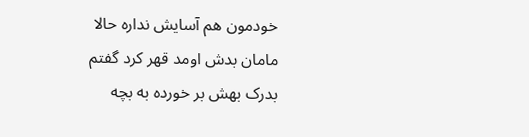خودمون هم آسایش نداره حالا مامان بدش اومد قهر کرد گفتم بدرک بهش بر خورده به بچه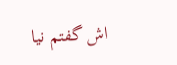اش گفتم نیا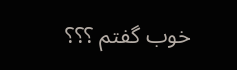خوب گفتم ؟؟؟